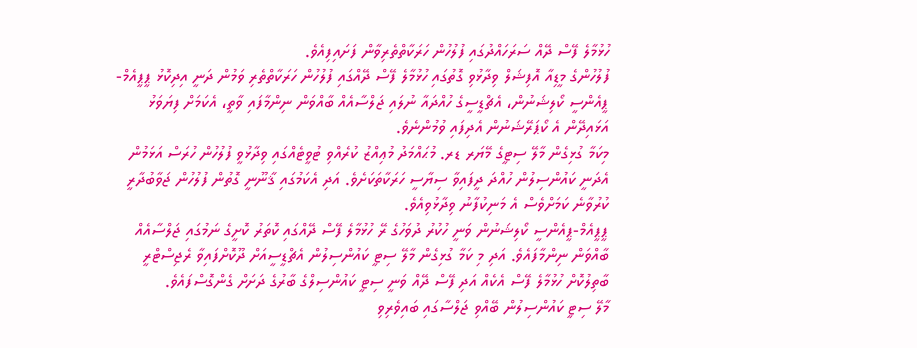ހުޅުމާލެ ފޭސް ދޭއް ސަރަހައްދުގައި ފުލުހުން ހަރަކާތްތެރިވާން ފަށައިފިއެވެ.
ފުލުހުންގެ މީޑިއާ އޮފިޝަލް ވިދާޅުވި ގޮތުގައި ހުޅުމާލެ ފޭސް ދޭއްގައި ފުލުހުން ހަރަކާތްތެރި ވަމުން ދަނީ އިދިކޮޅު ޕީޕީއެމް-ޕީއެންސީ ކޯލިޝަނުން، އެޗްޑީސީގެ ހުއްދައާ ނުލައި ޖަލްސާއެއް ބާއްވަން ނިންމާފައި ވާތީ، އެކަމަށް ފިޔަވަޅު އަޅައިދޭން އެ ކޯޕަރޭޝަނުން އެދިފައި ވުމުންނެވެ.
މިކަމާ ގުޅިގެން މާލޭ ސިޓީގެ މޭޔަރ ޑރ. މުޙައްމަދު މުޢިއްޒު ކުރެއްވި ޓުވީޓެއްގައި ވިދާޅުވީ ފުލުހުން ހުރަސް އަޅަމުން އެދަނީ ކައުންސިލުން ހުއްދަ ދީފައިވާ ސިޔާސީ ހަރަކާތަކަށެވެ. އަދި އެކަމުގައި ޤާނޫނީ ގޮތުން ފުލުހުން ޖަވާބުދާރީ ކުރުވާނެ ކަމަށްވެސް އެ މަނިކުފާނު ވިދާޅުވިއެވެ.
ޕީޕީއެމް-ޕީއެންސީ ކޯލިޝަނުން ވަނީ ހުކުރު ދުވަހުގެ ރޭ ހުޅުމާލެ ފޭސް ދޭއްގައި ކޮތަރު ކޮށީގެ ނަމުގައި ޖަލްސާއެއް ބާއްވަން ނިންމާފައެވެ. އަދި މި ކަމާ ގުޅިގެން މާލޭ ސިޓީ ކައުންސިލުން އެޗްޑީސީއަށް ދޫކޮށްފައިވާ ރެޖިސްޓްރީ ބާތިލުކޮށް ހުޅުމާލެ ފޭސް އެކެއް އަދި ފޭސް ދޭއް ވަނީ ސިޓީ ކައުންސިލްގެ ބާރުގެ ދަށަށް ގެންގޮސްފައެވެ.
މާލޭ ސިޓީ ކައުންސިލުން ބޭއްވި ޖަލްސާގައި ބައިވެރިވި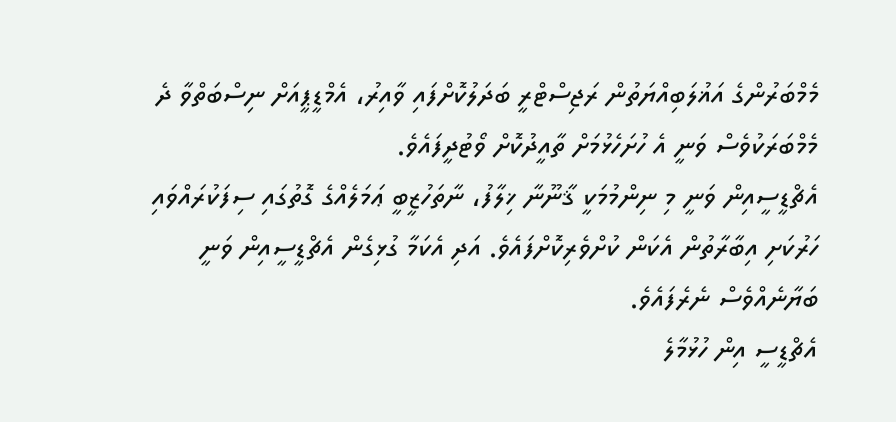މެމްބަރުންގެ އަޣުލަބިއްޔަތުން ރަޖިސްޓްރީ ބަދަލުކޮށްފައި ވާއިރު، އެމްޑީޕީއަށް ނިސްބަތްވާ ދެ މެމްބަރަކުވެސް ވަނީ އެ ހުށަހެޅުމަށް ތާއީދުކޮށް ވޯޓުދީފައެވެ.
އެޗްޑީސީއިން ވަނީ މި ނިންމުމަކީ ޤާނޫނާ ޚިލާފު، ނާތަހުޒީބީ ޢަމަލެއްގެ ގޮތުގައި ސިފަކުރައްވައި ހަރުކަށި އިބާރާތުން އެކަން ކުށްވެރިކޮށްފައެވެ. އަދި އެކަމާ ގުޅިގެން އެޗްޑީސީއިން ވަނީ ބަޔާނެއްވެސް ނެރެފައެވެ.
އެޗްޑީސީ އިން ހުޅުމާލެ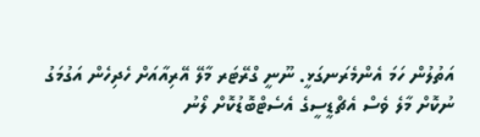އަތުލުން ހަމަ އެންމެރަނގަޅީ. ނޫނީ ގްރޭޓަރ މާލޭ އޭރިއާއަށް ހެދިހެން އަގުމަގު ނުކޮށް މާލެ ވެސް އެޗްޑީސީގެ އެސެޓްބޮޑުކޮށް ލޯނު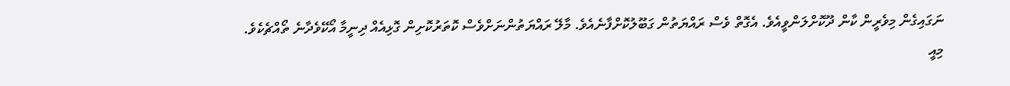ނަގައިގެން މިވެރީން ކާން ދޫކޮށްލަންވީއެވެ. އެގޮތް ވެސް ރައްޔަތުން ގަބޫލުކޮށްފާނެއެވެ. މާލޭ ރައްޔަތުންނަށްވެސް ކޮތަރުކޮށިން ގޮޅިއެއް ދިނީމާ އޯކޭވެދާނެ ތޯއްޗެކެވެ. މިއީ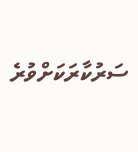ސަރުކާރަކަށްވުރެ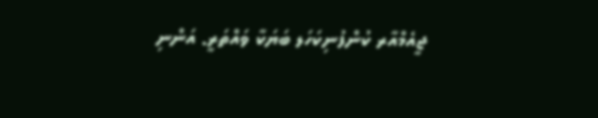ޖީއެމްއާރ ކުންފުނިކަހަލ ބަޔަކާ ވައްތަރީ. އަންނި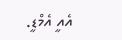އެއީ އެމްޑީ.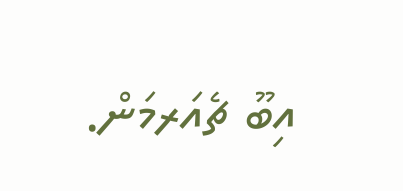އިބޫ ޗެއަރމަން.